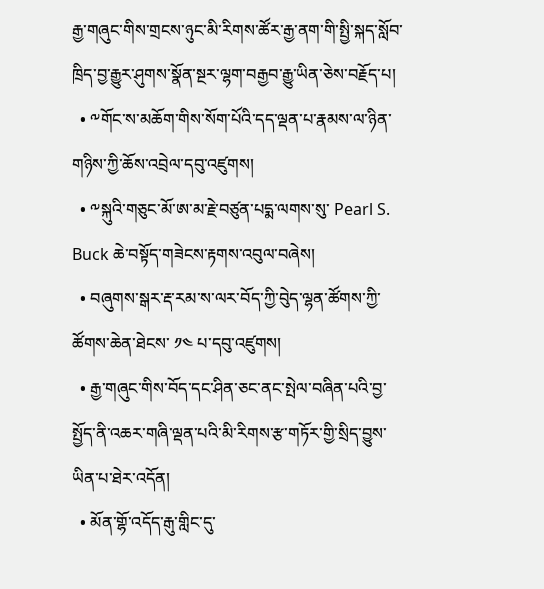རྒྱ་གཞུང་གིས་གྲངས་ཉུང་མི་རིགས་ཚོར་རྒྱ་ནག་གི་སྤྱི་སྐད་སློབ་ཁྲིད་བྱ་རྒྱུར་ཤུགས་སྣོན་སྔར་ལྷག་བརྒྱབ་རྒྱུ་ཡིན་ཅེས་བརྗོད་པ།
  • ༸གོང་ས་མཆོག་གིས་སོག་པོའི་དད་ལྡན་པ་རྣམས་ལ་ཉིན་གཉིས་ཀྱི་ཆོས་འབྲེལ་དབུ་འཛུགས།
  • ༸སྐུའི་གཅུང་མོ་ཨ་མ་རྗེ་བཙུན་པདྨ་ལགས་སུ་ Pearl S. Buck ཆེ་བསྟོད་གཟེངས་རྟགས་འབུལ་བཞེས།
  • བཞུགས་སྒར་རྡ་རམ་ས་ལར་བོད་ཀྱི་བེུད་ལྷན་ཚོགས་ཀྱི་ཚོགས་ཆེན་ཐེངས་ ༡༤ པ་དབུ་འཛུགས།
  • རྒྱ་གཞུང་གིས་བོད་དང་ཤིན་ཅང་ནང་སྤེལ་བཞིན་པའི་བྱ་སྤྱོད་ནི་འཆར་གཞི་ལྡན་པའི་མི་རིགས་རྩ་གཏོར་གྱི་སྲིད་བྱུས་ཡིན་པ་ཐེར་འདོན།
  • མོན་གྷོ་འདོད་རྒུ་གླིང་དུ་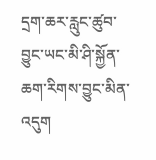དྲག་ཆར་རླུང་ཚུབ་བྱུང་ཡང་མི་ཤི་སྐྱོན་ཆག་རིགས་བྱུང་མིན་འདུག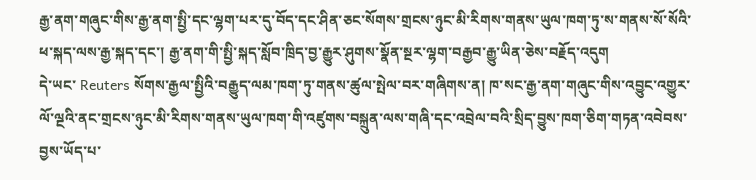རྒྱ་ནག་གཞུང་གིས་རྒྱ་ནག་སྤྱི་དང་ལྷག་པར་དུ་བོད་དང་ཤིན་ཅང་སོགས་གྲངས་ཉུང་མི་རིགས་གནས་ཡུལ་ཁག་ཏུ་ས་གནས་སོ་སོའི་ཕ་སྐད་ལས་རྒྱ་སྐད་དང་། རྒྱ་ནག་གི་སྤྱི་སྐད་སློབ་ཁྲིད་བྱ་རྒྱུར་ཤུགས་སྣོན་སྔར་ལྷག་བརྒྱབ་རྒྱུ་ཡིན་ཅེས་བརྗོད་འདུག
དེ་ཡང་ Reuters སོགས་རྒྱལ་སྤྱིའི་བརྒྱུད་ལམ་ཁག་ཏུ་གནས་ཚུལ་སྤེལ་བར་གཞིགས་ན། ཁ་སང་རྒྱ་ནག་གཞུང་གིས་འབྱུང་འགྱུར་ལོ་ལྔའི་ནང་གྲངས་ཉུང་མི་རིགས་གནས་ཡུལ་ཁག་གི་འཛུགས་བསྐྲུན་ལས་གཞི་དང་འབྲེལ་བའི་སྲིད་བྱུས་ཁག་ཅིག་གཏན་འབེབས་བྱས་ཡོད་པ་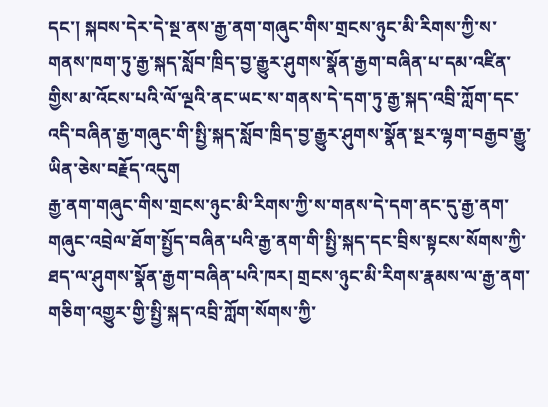དང་། སྐབས་དེར་དེ་སྔ་ནས་རྒྱ་ནག་གཞུང་གིས་གྲངས་ཉུང་མི་རིགས་ཀྱི་ས་གནས་ཁག་ཏུ་རྒྱ་སྐད་སློབ་ཁྲིད་བྱ་རྒྱུར་ཤུགས་སྣོན་རྒྱག་བཞིན་པ་དམ་འཛིན་གྱིས་མ་འོངས་པའི་ལོ་ལྔའི་ནང་ཡང་ས་གནས་དེ་དག་ཏུ་རྒྱ་སྐད་འབྲི་ཀློག་དང་འདི་བཞིན་རྒྱ་གཞུང་གི་སྤྱི་སྐད་སློབ་ཁྲིད་བྱ་རྒྱུར་ཤུགས་སྣོན་སྔར་ལྷག་བརྒྱབ་རྒྱུ་ཡིན་ཅེས་བརྗོད་འདུག
རྒྱ་ནག་གཞུང་གིས་གྲངས་ཉུང་མི་རིགས་ཀྱི་ས་གནས་དེ་དག་ནང་དུ་རྒྱ་ནག་གཞུང་འབྲེལ་ཐོག་སྤྱོད་བཞིན་པའི་རྒྱ་ནག་གི་སྤྱི་སྐད་དང་བྲིས་སྟངས་སོགས་ཀྱི་ཐད་ལ་ཤུགས་སྣོན་རྒྱག་བཞིན་པའི་ཁར། གྲངས་ཉུང་མི་རིགས་རྣམས་ལ་རྒྱ་ནག་གཅིག་འགྱུར་གྱི་སྤྱི་སྐད་འབྲི་ཀློག་སོགས་ཀྱི་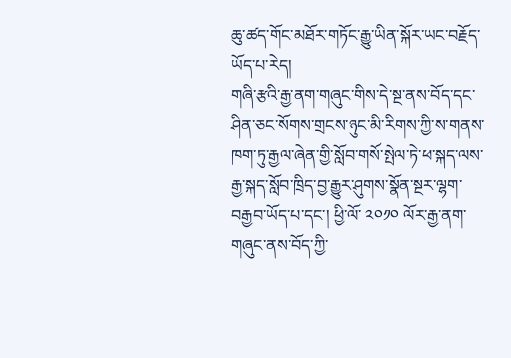ཆུ་ཚད་གོང་མཐོར་གཏོང་རྒྱུ་ཡིན་སྐོར་ཡང་བརྗོད་ཡོད་པ་རེད།
གཞི་རྩའི་རྒྱ་ནག་གཞུང་གིས་དེ་སྔ་ནས་བོད་དང་ཤིན་ཅང་སོགས་གྲངས་ཉུང་མི་རིགས་ཀྱི་ས་གནས་ཁག་ཏུ་རྒྱལ་ཞེན་གྱི་སློབ་གསོ་སྤེལ་ཏེ་ཕ་སྐད་ལས་རྒྱ་སྐད་སློབ་ཁྲིད་བྱ་རྒྱུར་ཤུགས་སྣོན་སྔར་ལྷག་བརྒྱབ་ཡོད་པ་དང་། ཕྱི་ལོ་ ༢༠༡༠ ལོར་རྒྱ་ནག་གཞུང་ནས་བོད་ཀྱི་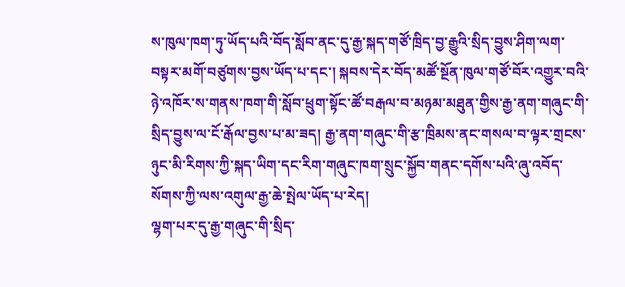ས་ཁུལ་ཁག་ཏུ་ཡོད་པའི་བོད་སློབ་ནང་དུ་རྒྱ་སྐད་གཙོ་ཁྲིད་བྱ་རྒྱུའི་སྲིད་བྱུས་ཤིག་ལག་བསྟར་མགོ་བཙུགས་བྱས་ཡོད་པ་དང་། སྐབས་དེར་བོད་མཚོ་སྔོན་ཁུལ་གཙོ་བོར་འགྱུར་བའི་ཉེ་འཁོར་ས་གནས་ཁག་གི་སློབ་ཕྲུག་སྟོང་ཚོ་བརྒལ་བ་མཉམ་མཐུན་གྱིས་རྒྱ་ནག་གཞུང་གི་སྲིད་བྱུས་ལ་ངོ་རྒོལ་བྱས་པ་མ་ཟད། རྒྱ་ནག་གཞུང་གི་རྩ་ཁྲིམས་ནང་གསལ་བ་ལྟར་གྲངས་ཉུང་མི་རིགས་ཀྱི་སྐད་ཡིག་དང་རིག་གཞུང་ཁག་སྲུང་སྐྱོབ་གནང་དགོས་པའི་ཞུ་འབོད་སོགས་ཀྱི་ལས་འགུལ་རྒྱ་ཆེ་སྤེལ་ཡོད་པ་རེད།
ལྷག་པར་དུ་རྒྱ་གཞུང་གི་སྲིད་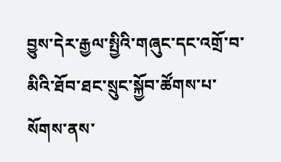བྱུས་དེར་རྒྱལ་སྤྱིའི་གཞུང་དང་འགྲོ་བ་མིའི་ཐོབ་ཐང་སྲུང་སྐྱོབ་ཚོགས་པ་སོགས་ནས་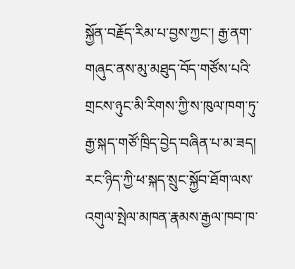སྐྱོན་བརྗོད་རིམ་པ་བྱས་ཀྱང་། རྒྱ་ནག་གཞུང་ནས་མུ་མཐུད་བོད་གཙོས་པའི་གྲངས་ཉུང་མི་རིགས་ཀྱི་ས་ཁུལ་ཁག་ཏུ་རྒྱ་སྐད་གཙོ་ཁྲིད་བྱེད་བཞིན་པ་མ་ཟད། རང་ཉིད་ཀྱི་ཕ་སྐད་སྲུང་སྐྱོབ་ཐོག་ལས་འགུལ་སྤེལ་མཁན་རྣམས་རྒྱལ་ཁབ་ཁ་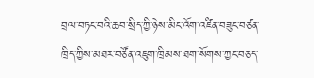བྲལ་བཏང་བའི་ཆབ་སྲིད་ཀྱི་ཉེས་མིང་འོག་འཛིན་བཟུང་བཙན་ཁྲིད་ཀྱིས་མཐར་བཙོན་འཇུག་ཁྲིམས་ཐག་སོགས་ཀྱང་བཅད་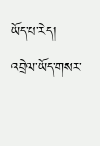ཡོད་པ་རེད།
འབྲེལ་ཡོད་གསར་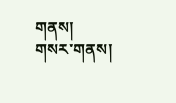གནས།
གསར་གནས།